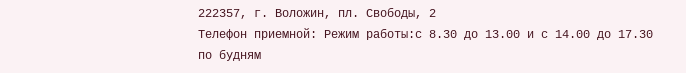222357, г. Воложин, пл. Свободы, 2
Телефон приемной: Режим работы:с 8.30 до 13.00 и с 14.00 до 17.30 по будням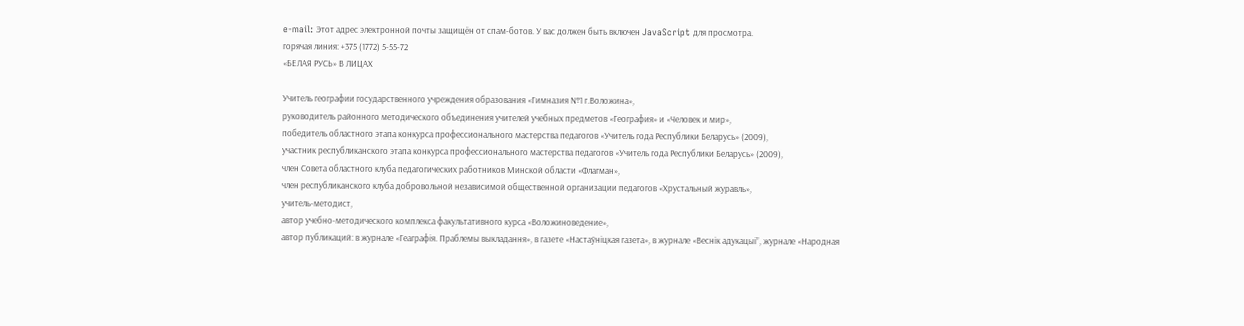e-mail: Этот адрес электронной почты защищён от спам-ботов. У вас должен быть включен JavaScript для просмотра.
горячая линия: +375 (1772) 5-55-72
«БЕЛАЯ РУСЬ» В ЛИЦАХ

Учитель географии государственного учреждения образования «Гимназия №1 г.Воложина»,
руководитель районного методического объединения учителей учебных предметов «География» и «Человек и мир»,
победитель областного этапа конкурса профессионального мастерства педагогов «Учитель года Республики Беларусь» (2009),
участник республиканского этапа конкурса профессионального мастерства педагогов «Учитель года Республики Беларусь» (2009),
член Совета областного клуба педагогических работников Минской области «Флагман»,
член республиканского клуба добровольной независимой общественной организации педагогов «Хрустальный журавль»,
учитель-методист,
автор учебно-методического комплекса факультативного курса «Воложиноведение»,
автор публикаций: в журнале «Геаграфія. Праблемы выкладання», в газете «Настаўніцкая газета», в журнале «Веснік адукацыі”, журнале «Народная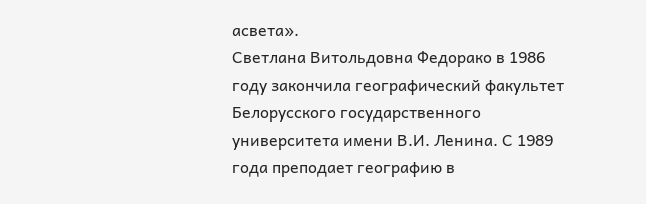асвета».
Светлана Витольдовна Федорако в 1986 году закончила географический факультет Белорусского государственного университета имени В.И. Ленина. С 1989 года преподает географию в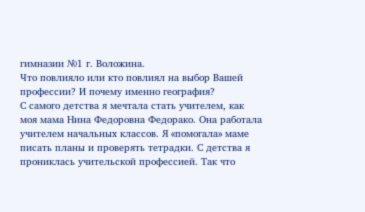гимназии №1 г. Воложина.
Что повлияло или кто повлиял на выбор Вашей профессии? И почему именно география?
С самого детства я мечтала стать учителем, как моя мама Нина Федоровна Федорако. Она работала учителем начальных классов. Я «помогала» маме писать планы и проверять тетрадки. С детства я прониклась учительской профессией. Так что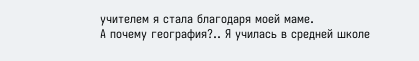учителем я стала благодаря моей маме.
А почему география?.. Я училась в средней школе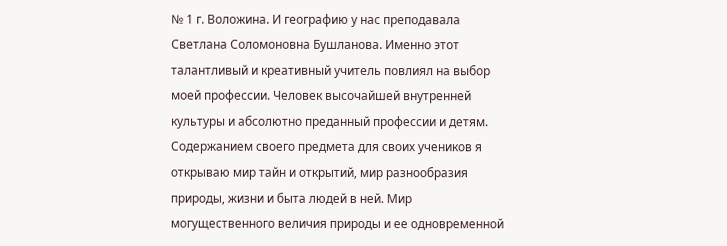№ 1 г. Воложина. И географию у нас преподавала Светлана Соломоновна Бушланова. Именно этот талантливый и креативный учитель повлиял на выбор моей профессии. Человек высочайшей внутренней культуры и абсолютно преданный профессии и детям.
Содержанием своего предмета для своих учеников я открываю мир тайн и открытий, мир разнообразия природы, жизни и быта людей в ней. Мир могущественного величия природы и ее одновременной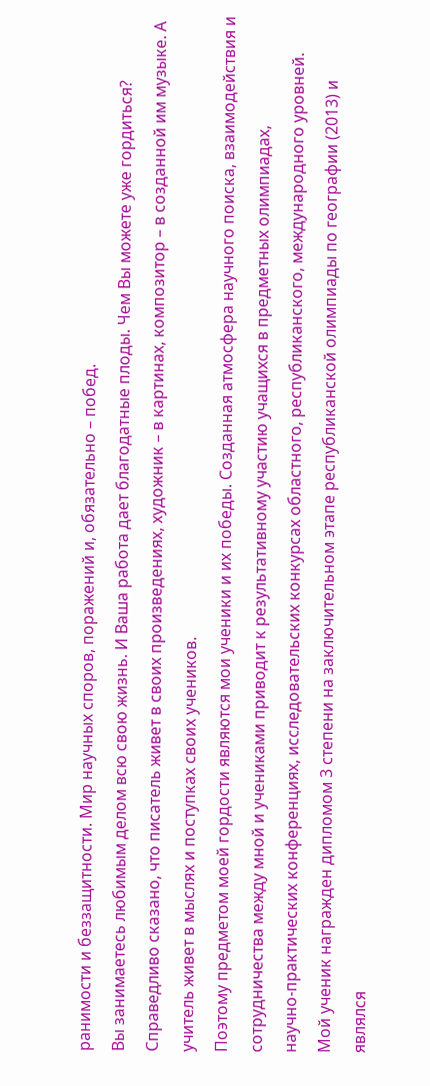ранимости и беззащитности. Мир научных споров, поражений и, обязательно – побед.
Вы занимаетесь любимым делом всю свою жизнь. И Ваша работа дает благодатные плоды. Чем Вы можете уже гордиться?
Справедливо сказано, что писатель живет в своих произведениях, художник – в картинах, композитор – в созданной им музыке. А учитель живет в мыслях и поступках своих учеников.
Поэтому предметом моей гордости являются мои ученики и их победы. Созданная атмосфера научного поиска, взаимодействия и сотрудничества между мной и учениками приводит к результативному участию учащихся в предметных олимпиадах, научно‑практических конференциях, исследовательских конкурсах областного, республиканского, международного уровней. Мой ученик награжден дипломом 3 степени на заключительном этапе республиканской олимпиады по географии (2013) и являлся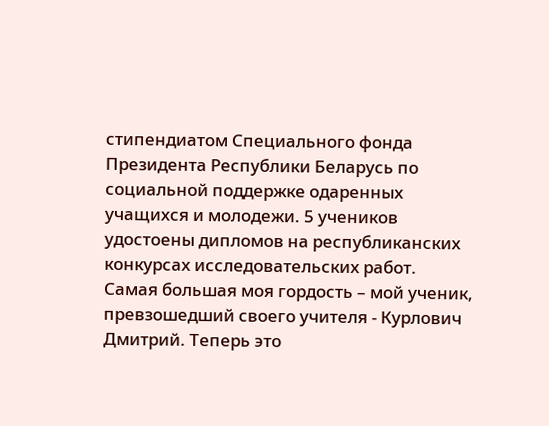стипендиатом Специального фонда Президента Республики Беларусь по социальной поддержке одаренных учащихся и молодежи. 5 учеников удостоены дипломов на республиканских конкурсах исследовательских работ.
Самая большая моя гордость – мой ученик, превзошедший своего учителя - Курлович Дмитрий. Теперь это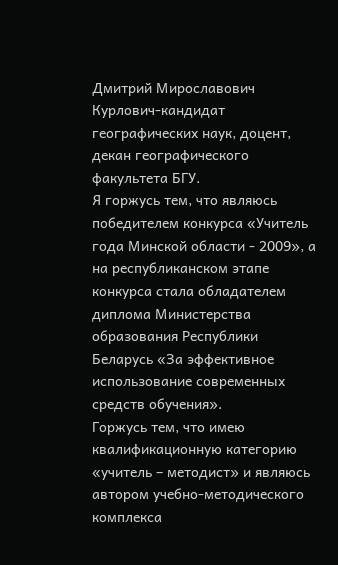Дмитрий Мирославович Курлович-кандидат географических наук, доцент, декан географического факультета БГУ.
Я горжусь тем, что являюсь победителем конкурса «Учитель года Минской области - 2009», а на республиканском этапе конкурса стала обладателем диплома Министерства образования Республики Беларусь «За эффективное использование современных средств обучения».
Горжусь тем, что имею квалификационную категорию «учитель – методист» и являюсь автором учебно-методического комплекса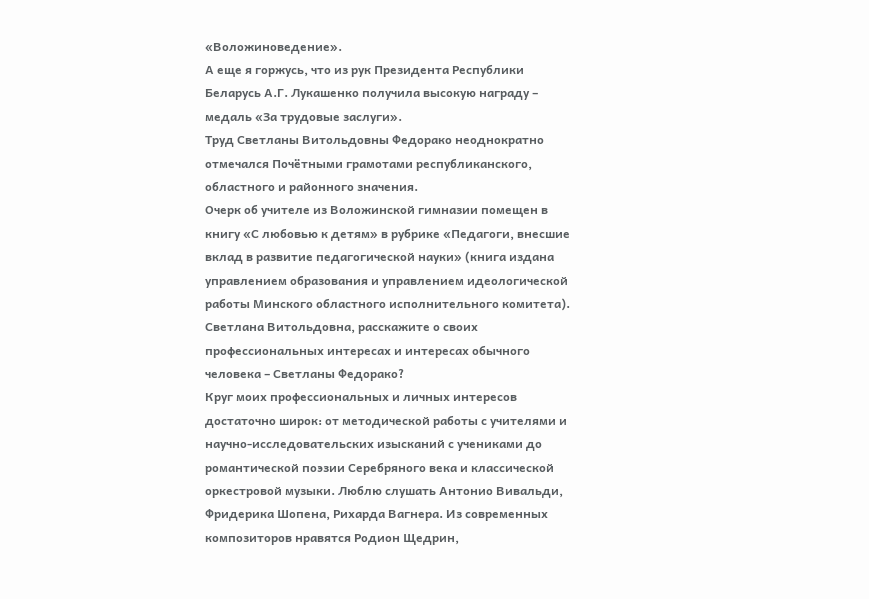«Воложиноведение».
А еще я горжусь, что из рук Президента Республики Беларусь А.Г. Лукашенко получила высокую награду – медаль «За трудовые заслуги».
Труд Светланы Витольдовны Федорако неоднократно отмечался Почётными грамотами республиканского, областного и районного значения.
Очерк об учителе из Воложинской гимназии помещен в книгу «С любовью к детям» в рубрике «Педагоги, внесшие вклад в развитие педагогической науки» (книга издана управлением образования и управлением идеологической работы Минского областного исполнительного комитета).
Светлана Витольдовна, расскажите о своих профессиональных интересах и интересах обычного человека – Светланы Федорако?
Круг моих профессиональных и личных интересов достаточно широк: от методической работы с учителями и научно-исследовательских изысканий с учениками до романтической поэзии Серебряного века и классической оркестровой музыки. Люблю слушать Антонио Вивальди, Фридерика Шопена, Рихарда Вагнера. Из современных композиторов нравятся Родион Щедрин,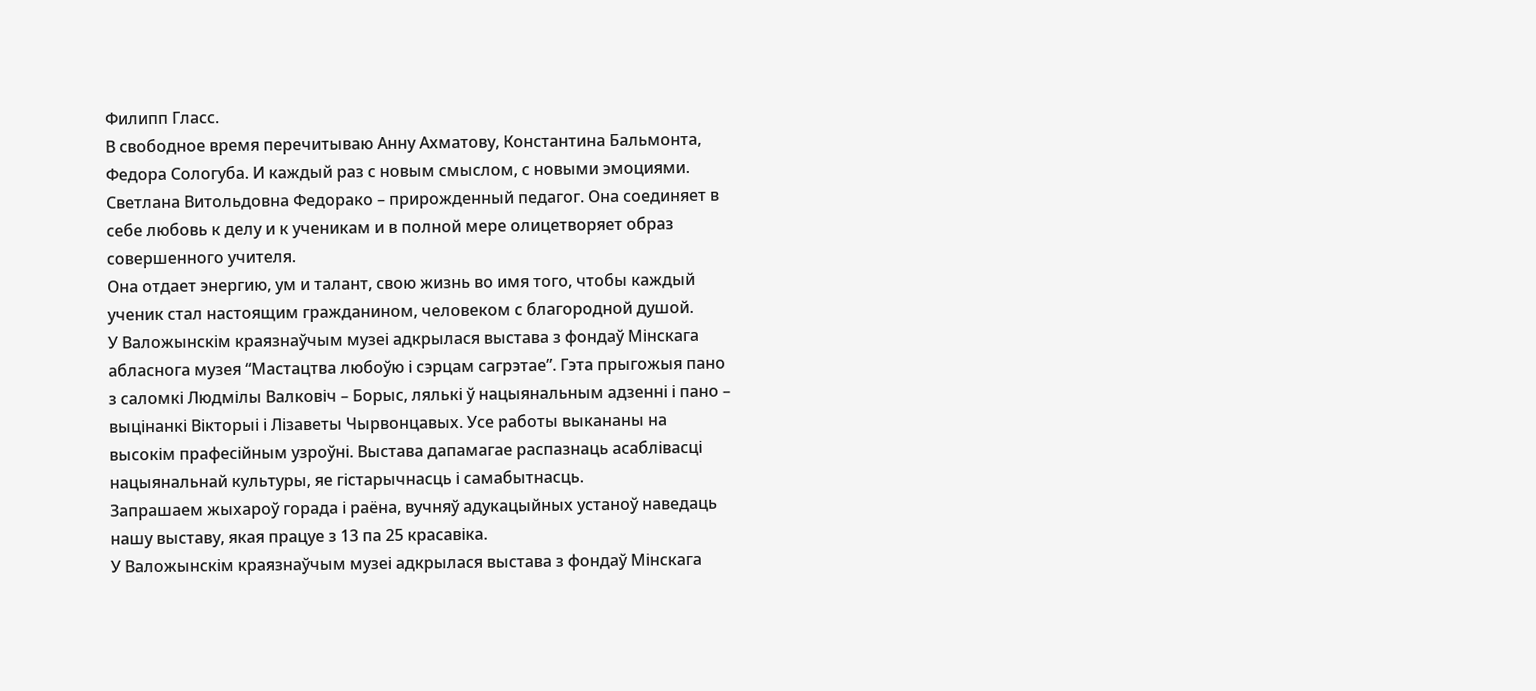Филипп Гласс.
В свободное время перечитываю Анну Ахматову, Константина Бальмонта, Федора Сологуба. И каждый раз с новым смыслом, с новыми эмоциями.
Светлана Витольдовна Федорако – прирожденный педагог. Она соединяет в себе любовь к делу и к ученикам и в полной мере олицетворяет образ совершенного учителя.
Она отдает энергию, ум и талант, свою жизнь во имя того, чтобы каждый ученик стал настоящим гражданином, человеком с благородной душой.
У Валожынскім краязнаўчым музеі адкрылася выстава з фондаў Мінскага абласнога музея “Мастацтва любоўю і сэрцам сагрэтае”. Гэта прыгожыя пано з саломкі Людмілы Валковіч – Борыс, лялькі ў нацыянальным адзенні і пано – выцінанкі Вікторыі і Лізаветы Чырвонцавых. Усе работы выкананы на высокім прафесійным узроўні. Выстава дапамагае распазнаць асаблівасці нацыянальнай культуры, яе гістарычнасць і самабытнасць.
Запрашаем жыхароў горада і раёна, вучняў адукацыйных устаноў наведаць нашу выставу, якая працуе з 13 па 25 красавіка.
У Валожынскім краязнаўчым музеі адкрылася выстава з фондаў Мінскага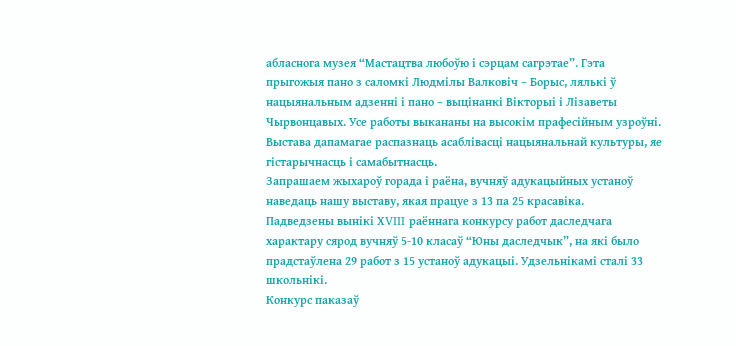абласнога музея “Мастацтва любоўю і сэрцам сагрэтае”. Гэта прыгожыя пано з саломкі Людмілы Валковіч – Борыс, лялькі ў нацыянальным адзенні і пано – выцінанкі Вікторыі і Лізаветы Чырвонцавых. Усе работы выкананы на высокім прафесійным узроўні. Выстава дапамагае распазнаць асаблівасці нацыянальнай культуры, яе гістарычнасць і самабытнасць.
Запрашаем жыхароў горада і раёна, вучняў адукацыйных устаноў наведаць нашу выставу, якая працуе з 13 па 25 красавіка.
Падведзены вынікі ХVIII раённага конкурсу работ даследчага характару сярод вучняў 5-10 класаў “Юны даследчык”, на які было прадстаўлена 29 работ з 15 устаноў адукацыі. Удзельнікамі сталі 33 школьнікі.
Конкурс паказаў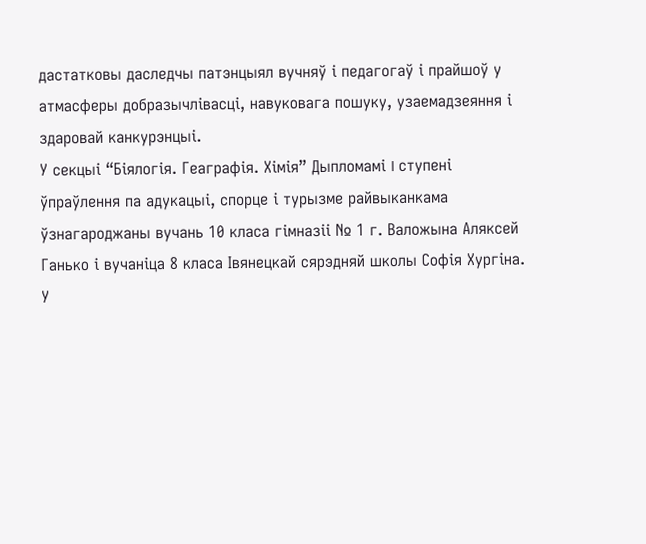дастатковы даследчы патэнцыял вучняў і педагогаў і прайшоў у атмасферы добразычлівасці, навуковага пошуку, узаемадзеяння і здаровай канкурэнцыі.
У секцыі “Біялогія. Геаграфія. Хімія” Дыпломамі I ступені ўпраўлення па адукацыі, спорце і турызме райвыканкама ўзнагароджаны вучань 10 класа гімназіі № 1 г. Валожына Аляксей Ганько і вучаніца 8 класа Івянецкай сярэдняй школы Софія Хургіна. У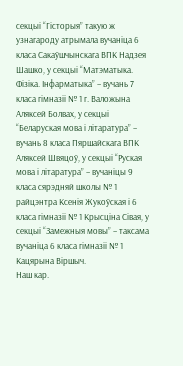секцыі “Гісторыя” такую ж узнагароду атрымала вучаніца 6 класа Сакаўшчынскага ВПК Надзея Шашко, у секцыі “Матэматыка. Фізіка. Інфарматыка” – вучань 7 класа гімназіі № 1 г. Валожына Аляксей Болвах, у секцыі “Беларуская мова і літаратура” – вучань 8 класа Пяршайскага ВПК Аляксей Швяцоў, у секцыі “Руская мова і літаратура” – вучаніцы 9 класа сярэдняй школы № 1 райцэнтра Ксенія Жукоўская і 6 класа гімназіі № 1 Крысціна Сівая, у секцыі “Замежныя мовы” – таксама вучаніца 6 класа гімназіі № 1 Кацярына Віршыч.
Наш кар.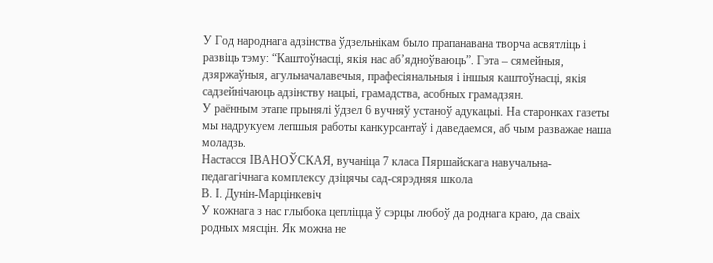У Год народнага адзінства ўдзельнікам было прапанавана творча асвятліць і развіць тэму: “Каштоўнасці, якія нас аб’ядноўваюць”. Гэта – сямейныя, дзяржаўныя, агульначалавечыя, прафесіянальныя і іншыя каштоўнасці, якія садзейнічаюць адзінству нацыі, грамадства, асобных грамадзян.
У раённым этапе прынялі ўдзел 6 вучняў устаноў адукацыі. На старонках газеты мы надрукуем лепшыя работы канкурсантаў і даведаемся, аб чым разважае наша моладзь.
Настасся ІВАНОЎСКАЯ, вучаніца 7 класа Пяршайскага навучальна-педагагічнага комплексу дзіцячы сад-сярэдняя школа
В. І. Дунін-Марцінкевіч
У кожнага з нас глыбока цепліцца ў сэрцы любоў да роднага краю, да сваіх родных мясцін. Як можна не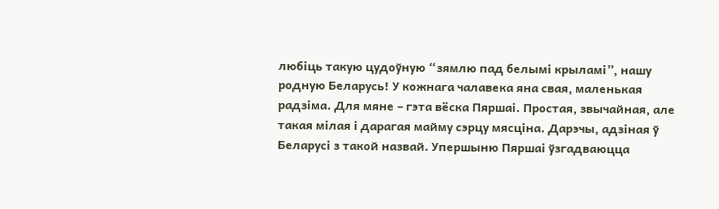любіць такую цудоўную “зямлю пад белымі крыламі”, нашу родную Беларусь! У кожнага чалавека яна свая, маленькая радзіма. Для мяне – гэта вёска Пяршаі. Простая, звычайная, але такая мілая і дарагая майму сэрцу мясціна. Дарэчы, адзіная ў Беларусі з такой назвай. Упершыню Пяршаі ўзгадваюцца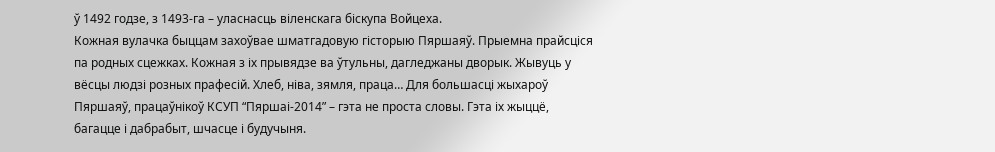ў 1492 годзе, з 1493-га – уласнасць віленскага біскупа Войцеха.
Кожная вулачка быццам захоўвае шматгадовую гісторыю Пяршаяў. Прыемна прайсціся па родных сцежках. Кожная з іх прывядзе ва ўтульны, дагледжаны дворык. Жывуць у вёсцы людзі розных прафесій. Хлеб, ніва, зямля, праца… Для большасці жыхароў Пяршаяў, працаўнікоў КСУП “Пяршаі-2014” – гэта не проста словы. Гэта іх жыццё, багацце і дабрабыт, шчасце і будучыня.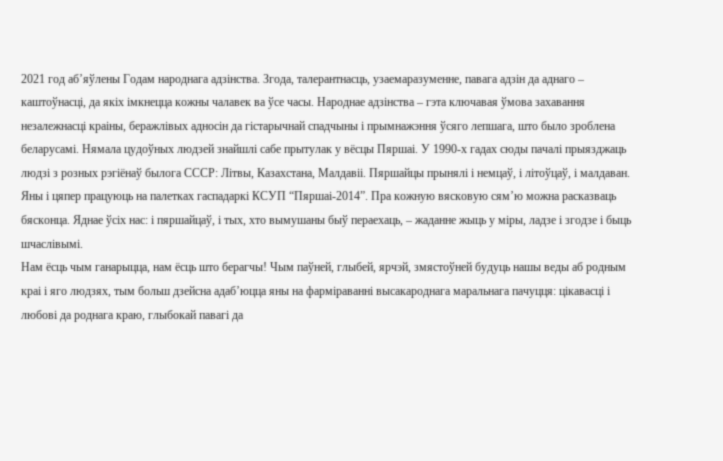2021 год аб’яўлены Годам народнага адзінства. Згода, талерантнасць, yзаемаразуменне, павага адзін да аднаго – каштоўнасці, да якіх імкнецца кожны чалавек ва ўсе часы. Народнае адзінства – гэта ключавая ўмова захавання незалежнасці краіны, беражлівых адносін да гістарычнай спадчыны і прымнажэння ўсяго лепшага, што было зроблена беларусамі. Нямала цудоўных людзей знайшлі сабе прытулак у вёсцы Пяршаі. У 1990-х гадах сюды пачалі прыязджаць людзі з розных рэгіёнаў былога СССР: Літвы, Казахстана, Малдавіі. Пяршайцы прынялі і немцаў, і літоўцаў, і малдаван. Яны і цяпер працуюць на палетках гаспадаркі КСУП “Пяршаі-2014”. Пра кожную вясковую сям’ю можна расказваць бясконца. Яднае ўсіх нас: і пяршайцаў, і тых, хто вымушаны быў пераехаць, – жаданне жыць у міры, ладзе і згодзе і быць шчаслівымі.
Нам ёсць чым ганарыцца, нам ёсць што берагчы! Чым паўней, глыбей, ярчэй, змястоўней будуць нашы веды аб родным краі і яго людзях, тым больш дзейсна адаб’юцца яны на фарміраванні высакароднага маральнага пачуцця: цікавасці і любові да роднага краю, глыбокай павагі да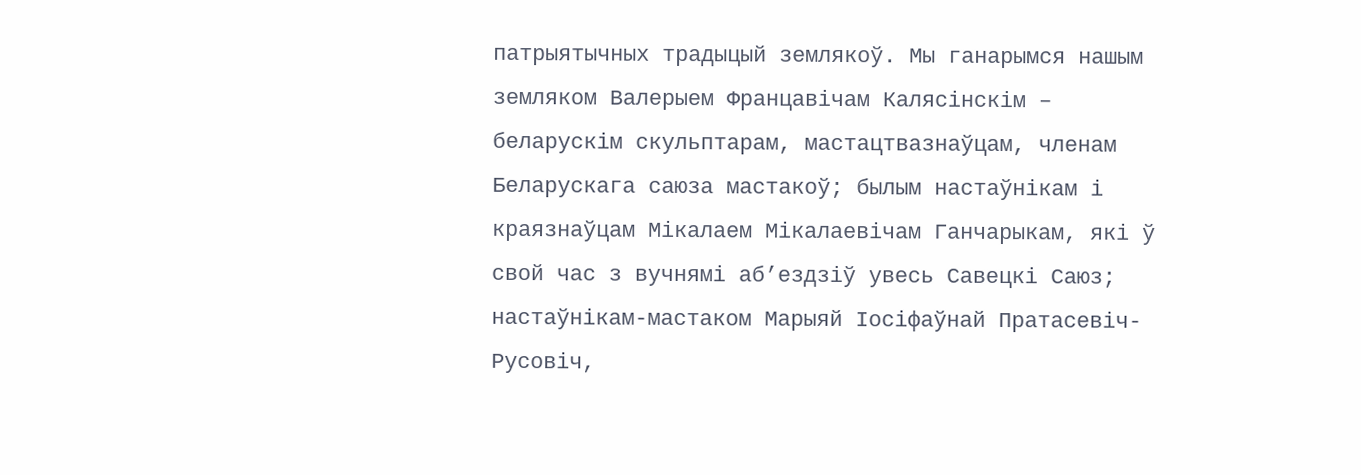патрыятычных традыцый землякоў. Мы ганарымся нашым земляком Валерыем Францавічам Калясінскім – беларускім скульптарам, мастацтвазнаўцам, членам Беларускага саюза мастакоў; былым настаўнікам і краязнаўцам Мікалаем Мікалаевічам Ганчарыкам, які ў свой час з вучнямі аб’ездзіў увесь Савецкі Саюз; настаўнікам-мастаком Марыяй Іосіфаўнай Пратасевіч-Русовіч,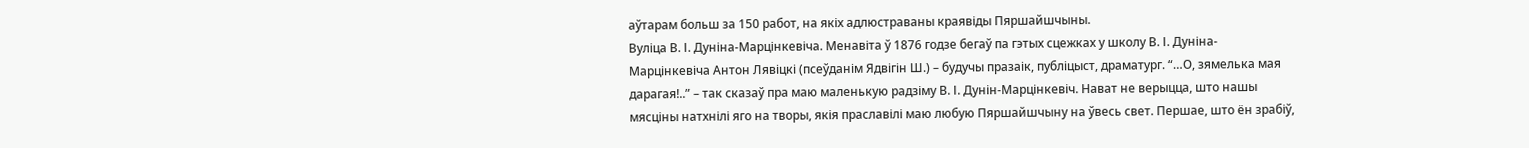аўтарам больш за 150 работ, на якіх адлюстраваны краявіды Пяршайшчыны.
Вуліца В. І. Дуніна-Марцінкевіча. Менавіта ў 1876 годзе бегаў па гэтых сцежках у школу В. І. Дуніна-Марцінкевіча Антон Лявіцкі (псеўданім Ядвігін Ш.) – будучы празаік, публіцыст, драматург. “…О, зямелька мая дарагая!..” – так сказаў пра маю маленькую радзіму В. І. Дунін-Марцінкевіч. Нават не верыцца, што нашы мясціны натхнілі яго на творы, якія праславілі маю любую Пяршайшчыну на ўвесь свет. Першае, што ён зрабіў,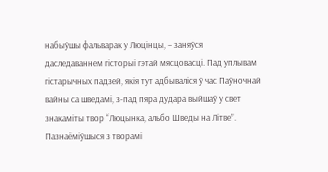набыўшы фальварак у Люцінцы, – заняўся даследаваннем гісторыі гэтай мясцовасці. Пад уплывам гістарычных падзей, якія тут адбываліся ў час Паўночнай вайны са шведамі, з-пад пяра дудара выйшаў у свет знакаміты твор “Люцынка, альбо Шведы на Літве”. Пазнаёміўшыся з творамі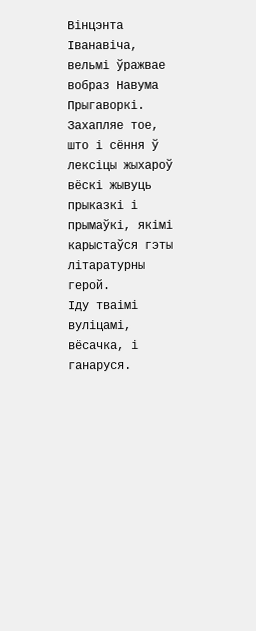Вінцэнта Іванавіча, вельмі ўражвае вобраз Навума Прыгаворкі. Захапляе тое, што і сёння ў лексіцы жыхароў вёскі жывуць прыказкі і прымаўкі, якімі карыстаўся гэты літаратурны герой.
Іду тваімі вуліцамі, вёсачка, і ганаруся.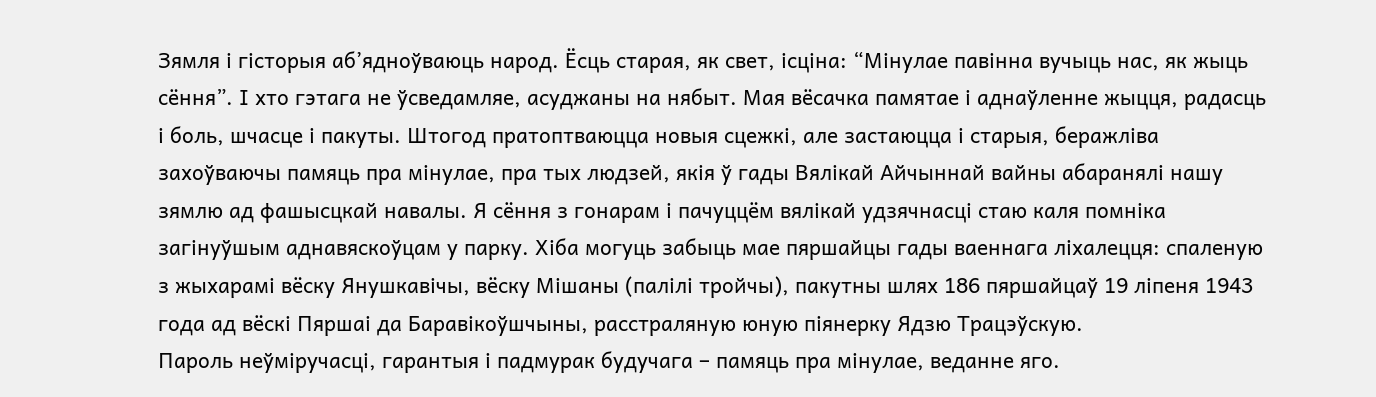Зямля і гісторыя аб’ядноўваюць народ. Ёсць старая, як свет, ісціна: “Мінулае павінна вучыць нас, як жыць сёння”. І хто гэтага не ўсведамляе, асуджаны на нябыт. Мая вёсачка памятае і аднаўленне жыцця, радасць і боль, шчасце і пакуты. Штогод пратоптваюцца новыя сцежкі, але застаюцца і старыя, беражліва захоўваючы памяць пра мінулае, пра тых людзей, якія ў гады Вялікай Айчыннай вайны абаранялі нашу зямлю ад фашысцкай навалы. Я сёння з гонарам і пачуццём вялікай удзячнасці стаю каля помніка загінуўшым аднавяскоўцам у парку. Хіба могуць забыць мае пяршайцы гады ваеннага ліхалецця: спаленую з жыхарамі вёску Янушкавічы, вёску Мішаны (палілі тройчы), пакутны шлях 186 пяршайцаў 19 ліпеня 1943 года ад вёскі Пяршаі да Баравікоўшчыны, расстраляную юную піянерку Ядзю Трацэўскую.
Пароль неўміручасці, гарантыя і падмурак будучага – памяць пра мінулае, веданне яго.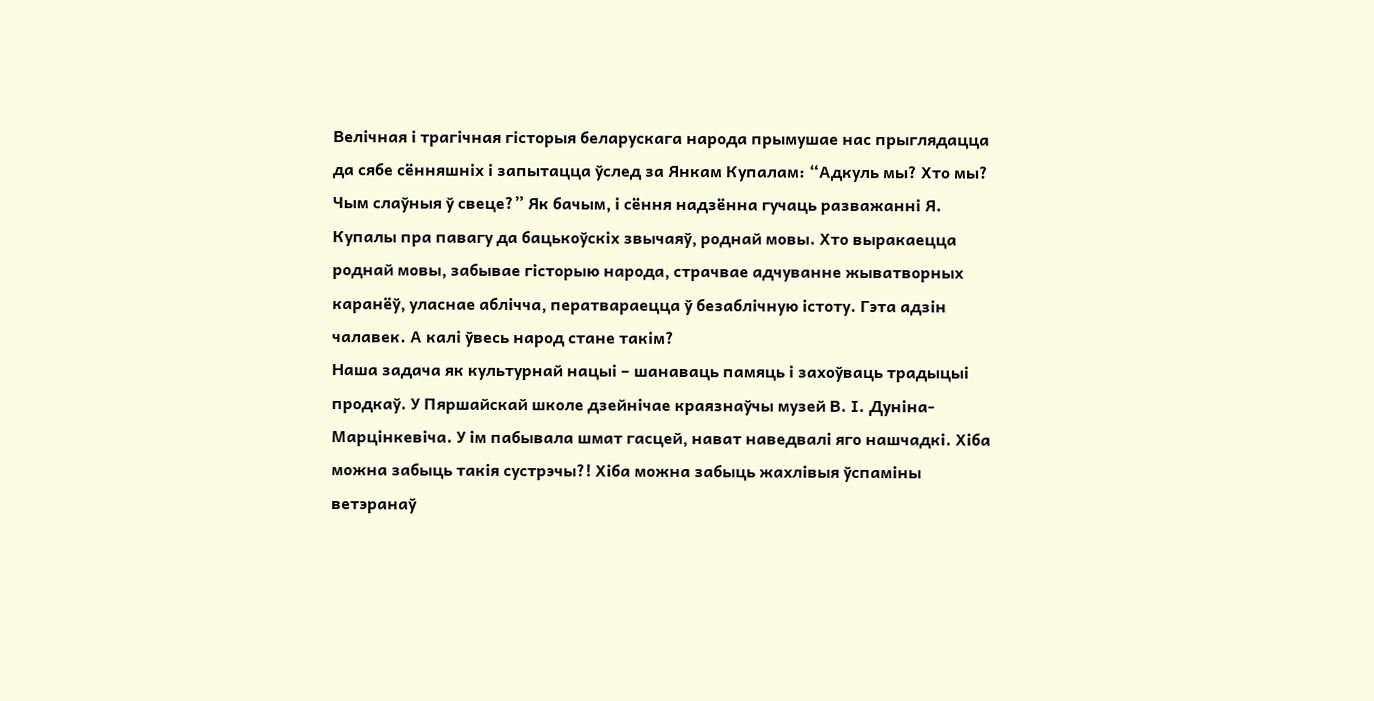Велічная і трагічная гісторыя беларускага народа прымушае нас прыглядацца да сябе сённяшніх і запытацца ўслед за Янкам Купалам: “Адкуль мы? Хто мы? Чым слаўныя ў свеце?” Як бачым, і сёння надзённа гучаць разважанні Я. Купалы пра павагу да бацькоўскіх звычаяў, роднай мовы. Хто выракаецца роднай мовы, забывае гісторыю народа, страчвае адчуванне жыватворных каранёў, уласнае аблічча, ператвараецца ў безаблічную істоту. Гэта адзін чалавек. А калі ўвесь народ стане такім?
Наша задача як культурнай нацыі – шанаваць памяць і захоўваць традыцыі продкаў. У Пяршайскай школе дзейнічае краязнаўчы музей В. І. Дуніна-Марцінкевіча. У ім пабывала шмат гасцей, нават наведвалі яго нашчадкі. Хіба можна забыць такія сустрэчы?! Хіба можна забыць жахлівыя ўспаміны ветэранаў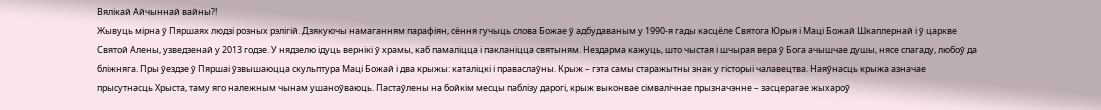Вялікай Айчыннай вайны?!
Жывуць мірна ў Пяршаях людзі розных рэлігій. Дзякуючы намаганням парафіян, сёння гучыць слова Божае ў адбудаваным у 1990-я гады касцёле Святога Юрыя і Маці Божай Шкаплернай і ў царкве Святой Алены, узведзенай у 2013 годзе. У нядзелю ідуць вернікі ў храмы, каб памаліцца і пакланіцца святыням. Нездарма кажуць, што чыстая і шчырая вера ў Бога ачышчае душы, нясе спагаду, любоў да бліжняга. Пры ўездзе ў Пяршаі ўзвышаюцца скульптура Маці Божай і два крыжы: каталіцкі і праваслаўны. Крыж – гэта самы старажытны знак у гісторыі чалавецтва. Наяўнасць крыжа азначае прысутнасць Хрыста, таму яго належным чынам ушаноўваюць. Пастаўлены на бойкім месцы паблізу дарогі, крыж выконвае сімвалічнае прызначэнне – засцерагае жыхароў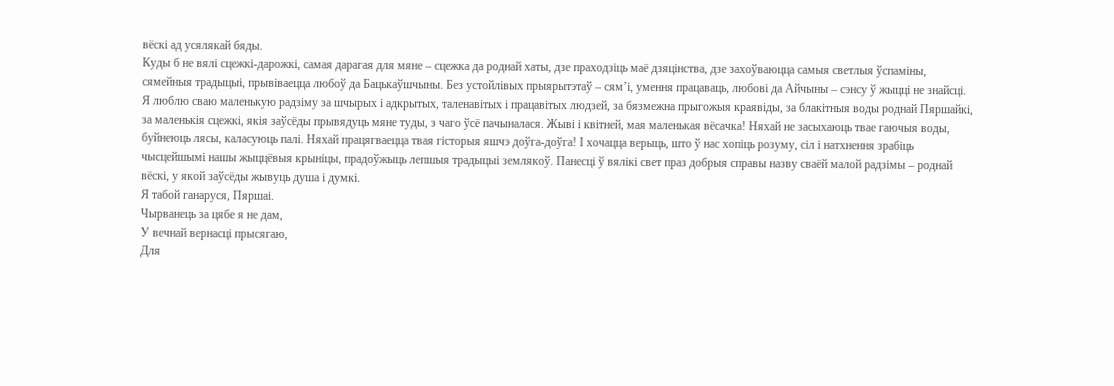вёскі ад усялякай бяды.
Куды б не вялі сцежкі-дарожкі, самая дарагая для мяне – сцежка да роднай хаты, дзе праходзіць маё дзяцінства, дзе захоўваюцца самыя светлыя ўспаміны, сямейныя традыцыі, прывіваецца любоў да Бацькаўшчыны. Без устойлівых прыярытэтаў – сям’і, умення працаваць, любові да Айчыны – сэнсу ў жыцці не знайсці. Я люблю сваю маленькую радзіму за шчырых і адкрытых, таленавітых і працавітых людзей, за бязмежна прыгожыя краявіды, за блакітныя воды роднай Пяршайкі, за маленькія сцежкі, якія заўсёды прывядуць мяне туды, з чаго ўсё пачыналася. Жыві і квітней, мая маленькая вёсачка! Няхай не засыхаюць твае гаючыя воды, буйнеюць лясы, каласуюць палі. Няхай працягваецца твая гісторыя яшчэ доўга-доўга! І хочацца верыць, што ў нас хопіць розуму, сіл і натхнення зрабіць чысцейшымі нашы жыццёвыя крыніцы, прадоўжыць лепшыя традыцыі землякоў. Панесці ў вялікі свет праз добрыя справы назву сваёй малой радзімы – роднай вёскі, у якой заўсёды жывуць душа і думкі.
Я табой ганаруся, Пяршаі.
Чырванець за цябе я не дам,
У вечнай вернасці прысягаю,
Для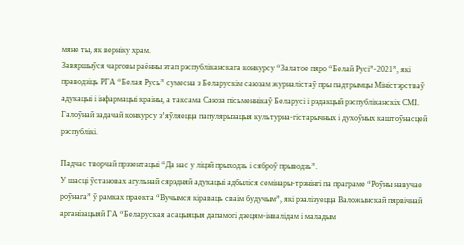мяне ты, як верніку храм.
Завяршыўся чарговы раённы этап рэспубліканскага конкурсу “Залатое пяро “Белай Русі”-2021”, які праводзіць РГА “Белая Русь” сумесна з Беларускім саюзам журналістаў пры падтрымцы Міністэрстваў адукацыі і інфармацыі краіны, а таксама Саюза пісьменнікаў Беларусі і рэдакцый рэспубліканскіх СМІ. Галоўнай задачай конкурсу з’яўляецца папулярызацыя культурна-гістарычных і духоўных каштоўнасцей рэспублікі.

Падчас творчай прэзентацыі “Да нас у ліцэй прыходзь і сяброў прыводзь”.
У шасці ўстановах агульнай сярэдняй адукацыі адбыліся семінары-трэнінгі па праграме “Роўны навучае роўнага” ў рамках праекта “Вучымся кіраваць сваім будучым”, які рэалізуецца Валожынскай пярвічнай арганізацыяй ГА “Беларуская асацыяцыя дапамогі дзецям-інвалідам і маладым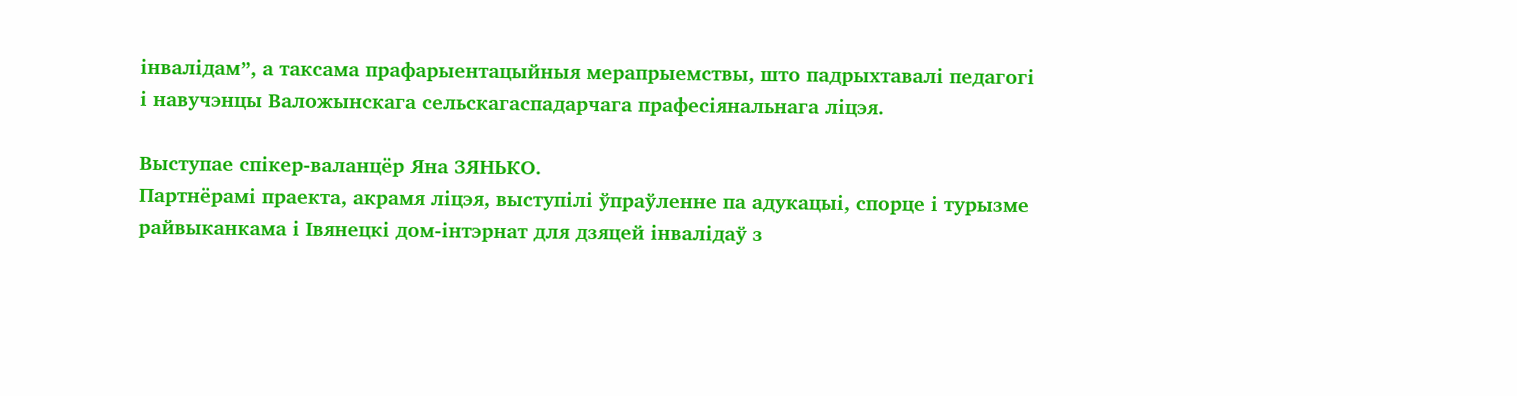інвалідам”, а таксама прафарыентацыйныя мерапрыемствы, што падрыхтавалі педагогі і навучэнцы Валожынскага сельскагаспадарчага прафесіянальнага ліцэя.

Выступае спікер-валанцёр Яна ЗЯНЬКО.
Партнёрамі праекта, акрамя ліцэя, выступілі ўпраўленне па адукацыі, спорце і турызме райвыканкама і Івянецкі дом-інтэрнат для дзяцей інвалідаў з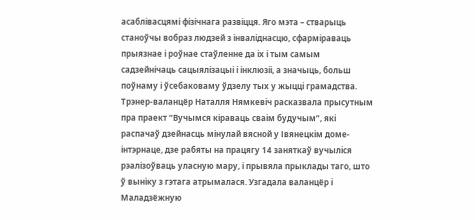асаблівасцямі фізічнага развіцця. Яго мэта – стварыць станоўчы вобраз людзей з інваліднасцю, сфарміраваць прыязнае і роўнае стаўленне да іх і тым самым садзейнічаць сацыялізацыі і інклюзіі, а значыць, больш поўнаму і ўсебаковаму ўдзелу тых у жыцці грамадства.
Трэнер-валанцёр Наталля Нямкевіч расказвала прысутным пра праект “Вучымся кіраваць сваім будучым”, які распачаў дзейнасць мінулай вясной у Івянецкім доме-інтэрнаце, дзе рабяты на працягу 14 заняткаў вучыліся рэалізоўваць уласную мару, і прывяла прыклады таго, што ў выніку з гэтага атрымалася. Узгадала валанцёр і Маладзёжную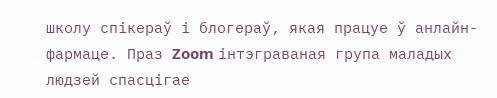школу спікераў і блогераў, якая працуе ў анлайн-фармаце. Праз Zoom інтэграваная група маладых людзей спасцігае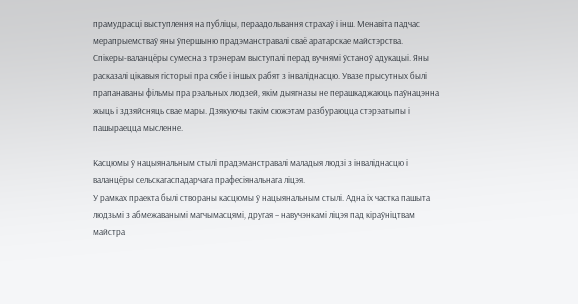прамудрасці выступлення на публіцы, пераадольвання страхаў і інш. Менавіта падчас мерапрыемстваў яны ўпершыню прадэманстравалі сваё аратарскае майстэрства.
Спікеры-валанцёры сумесна з трэнерам выступалі перад вучнямі ўстаноў адукацыі. Яны расказалі цікавыя гісторыі пра сябе і іншых рабят з інваліднасцю. Увазе прысутных былі прапанаваны фільмы пра рэальных людзей, якім дыягназы не перашкаджаюць паўнацэнна жыць і здзяйсняць свае мары. Дзякуючы такім сюжэтам разбураюцца стэрэатыпы і пашыраецца мысленне.

Касцюмы ў нацыянальным стылі прадэманстравалі маладыя людзі з інваліднасцю і валанцёры сельскагаспадарчага прафесіянальнага ліцэя.
У рамках праекта былі створаны касцюмы ў нацыянальным стылі. Адна іх частка пашыта людзьмі з абмежаванымі магчымасцямі, другая – навучэнкамі ліцэя пад кіраўніцтвам майстра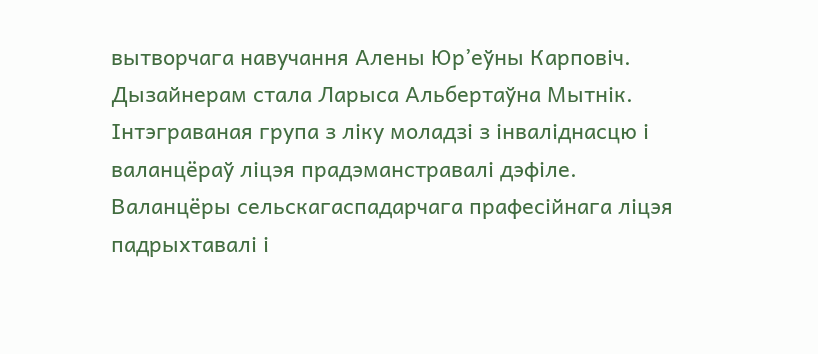вытворчага навучання Алены Юр’еўны Карповіч. Дызайнерам стала Ларыса Альбертаўна Мытнік. Інтэграваная група з ліку моладзі з інваліднасцю і валанцёраў ліцэя прадэманстравалі дэфіле.
Валанцёры сельскагаспадарчага прафесійнага ліцэя падрыхтавалі і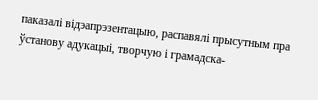паказалі відэапрэзентацыю, распавялі прысутным пра ўстанову адукацыі, творчую і грамадска-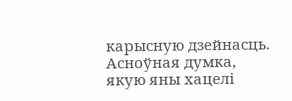карысную дзейнасць. Асноўная думка, якую яны хацелі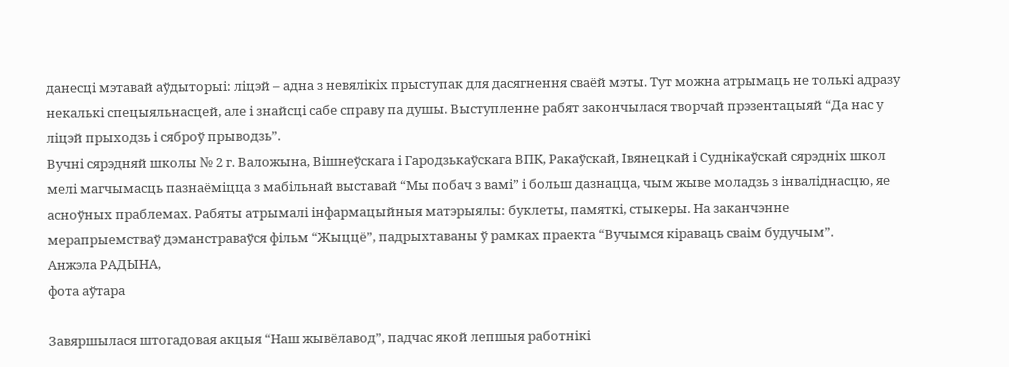данесці мэтавай аўдыторыі: ліцэй – адна з невялікіх прыступак для дасягнення сваёй мэты. Тут можна атрымаць не толькі адразу некалькі спецыяльнасцей, але і знайсці сабе справу па душы. Выступленне рабят закончылася творчай прэзентацыяй “Да нас у ліцэй прыходзь і сяброў прыводзь”.
Вучні сярэдняй школы № 2 г. Валожына, Вішнеўскага і Гародзькаўскага ВПК, Ракаўскай, Івянецкай і Суднікаўскай сярэдніх школ мелі магчымасць пазнаёміцца з мабільнай выставай “Мы побач з вамі” і больш дазнацца, чым жыве моладзь з інваліднасцю, яе асноўных праблемах. Рабяты атрымалі інфармацыйныя матэрыялы: буклеты, памяткі, стыкеры. На заканчэнне мерапрыемстваў дэманстраваўся фільм “Жыццё”, падрыхтаваны ў рамках праекта “Вучымся кіраваць сваім будучым”.
Анжэла РАДЫНА,
фота аўтара

Завяршылася штогадовая акцыя “Наш жывёлавод”, падчас якой лепшыя работнікі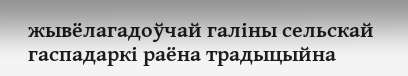жывёлагадоўчай галіны сельскай гаспадаркі раёна традыцыйна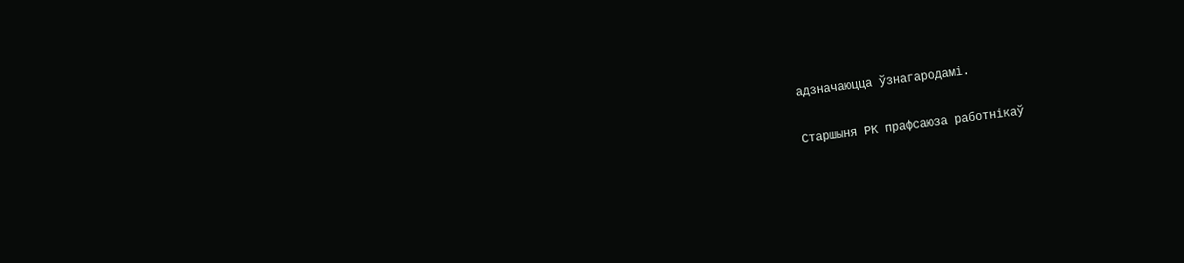адзначаюцца ўзнагародамі.

Старшыня РК прафсаюза работнікаў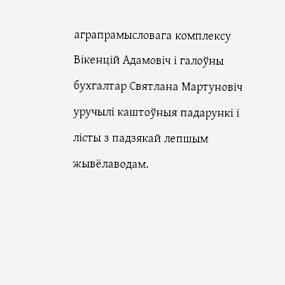аграпрамысловага комплексу Вікенцій Адамовіч і галоўны бухгалтар Святлана Мартуновіч уручылі каштоўныя падарункі і лісты з падзякай лепшым жывёлаводам.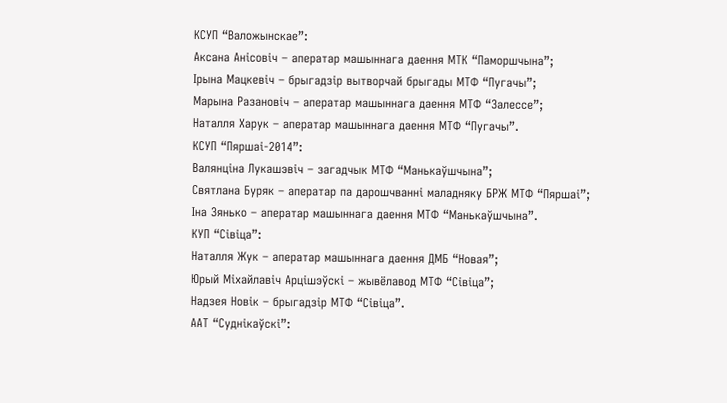КСУП “Валожынскае”:
Аксана Анісовіч – аператар машыннага даення МТК “Паморшчына”;
Ірына Мацкевіч – брыгадзір вытворчай брыгады МТФ “Пугачы”;
Марына Разановіч – аператар машыннага даення МТФ “Залессе”;
Наталля Харук – аператар машыннага даення МТФ “Пугачы”.
КСУП “Пяршаі-2014”:
Валянціна Лукашэвіч – загадчык МТФ “Манькаўшчына”;
Святлана Буряк – аператар па дарошчванні маладняку БРЖ МТФ “Пяршаі”;
Іна Зянько – аператар машыннага даення МТФ “Манькаўшчына”.
КУП “Сівіца”:
Наталля Жук – аператар машыннага даення ДМБ “Новая”;
Юрый Міхайлавіч Арцішэўскі – жывёлавод МТФ “Сівіца”;
Надзея Новік – брыгадзір МТФ “Сівіца”.
ААТ “Суднікаўскі”: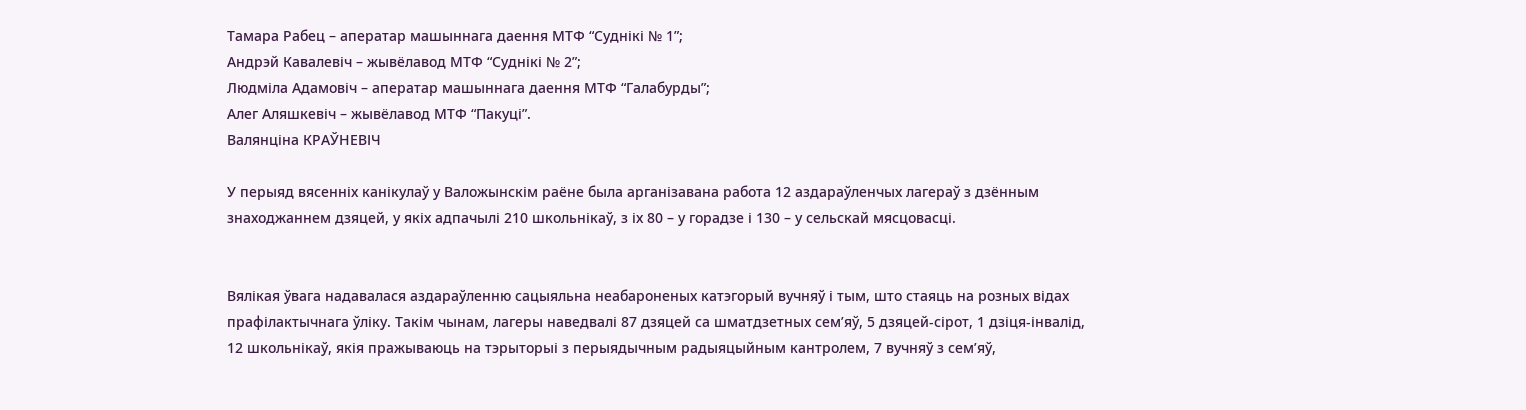Тамара Рабец – аператар машыннага даення МТФ “Суднікі № 1”;
Андрэй Кавалевіч – жывёлавод МТФ “Суднікі № 2”;
Людміла Адамовіч – аператар машыннага даення МТФ “Галабурды”;
Алег Аляшкевіч – жывёлавод МТФ “Пакуці”.
Валянціна КРАЎНЕВІЧ

У перыяд вясенніх канікулаў у Валожынскім раёне была арганізавана работа 12 аздараўленчых лагераў з дзённым знаходжаннем дзяцей, у якіх адпачылі 210 школьнікаў, з іх 80 – у горадзе і 130 – у сельскай мясцовасці.


Вялікая ўвага надавалася аздараўленню сацыяльна неабароненых катэгорый вучняў і тым, што стаяць на розных відах прафілактычнага ўліку. Такім чынам, лагеры наведвалі 87 дзяцей са шматдзетных сем’яў, 5 дзяцей-сірот, 1 дзіця-інвалід, 12 школьнікаў, якія пражываюць на тэрыторыі з перыядычным радыяцыйным кантролем, 7 вучняў з сем’яў,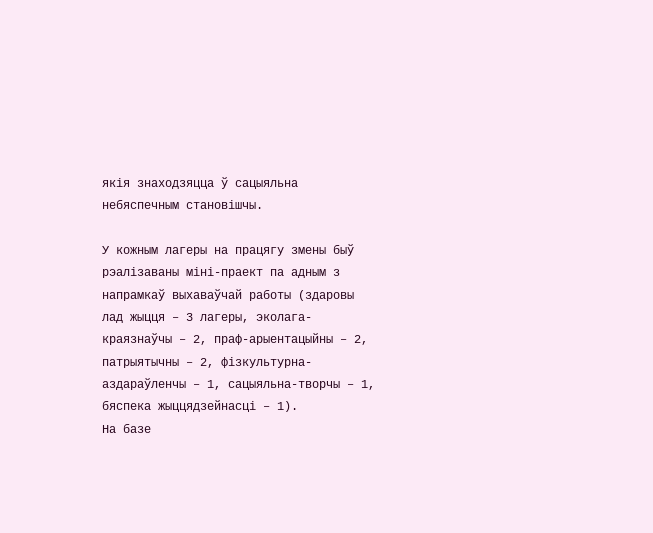якія знаходзяцца ў сацыяльна небяспечным становішчы.

У кожным лагеры на працягу змены быў рэалізаваны міні-праект па адным з напрамкаў выхаваўчай работы (здаровы лад жыцця – 3 лагеры, эколага-краязнаўчы – 2, праф-арыентацыйны – 2, патрыятычны – 2, фізкультурна-аздараўленчы – 1, сацыяльна-творчы – 1, бяспека жыццядзейнасці – 1).
На базе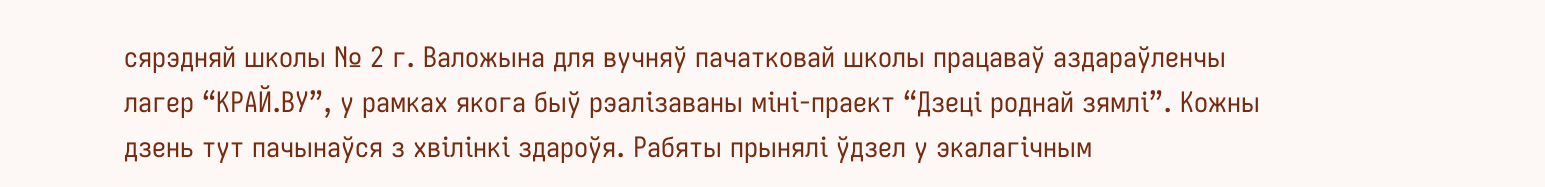сярэдняй школы № 2 г. Валожына для вучняў пачатковай школы працаваў аздараўленчы лагер “КРАЙ.ВУ”, у рамках якога быў рэалізаваны міні-праект “Дзеці роднай зямлі”. Кожны дзень тут пачынаўся з хвілінкі здароўя. Рабяты прынялі ўдзел у экалагічным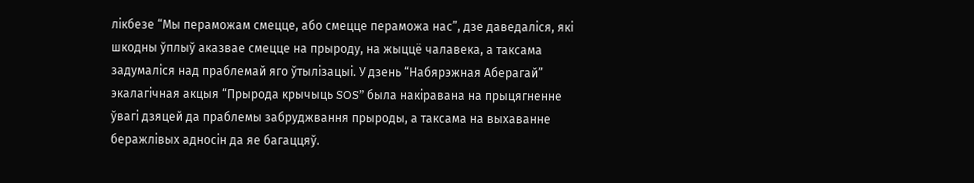лікбезе “Мы пераможам смецце, або смецце пераможа нас”, дзе даведаліся, які шкодны ўплыў аказвае смецце на прыроду, на жыццё чалавека, а таксама задумаліся над праблемай яго ўтылізацыі. У дзень “Набярэжная Аберагай” экалагічная акцыя “Прырода крычыць SOS” была накіравана на прыцягненне ўвагі дзяцей да праблемы забруджвання прыроды, а таксама на выхаванне беражлівых адносін да яе багаццяў.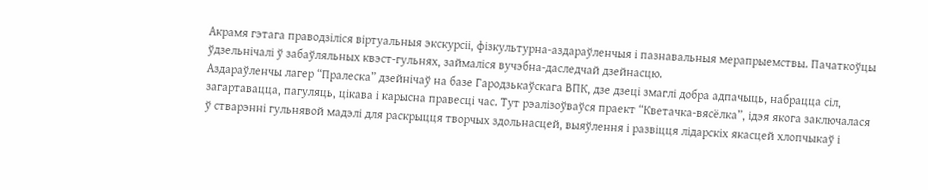Акрамя гэтага праводзіліся віртуальныя экскурсіі, фізкультурна-аздараўленчыя і пазнавальныя мерапрыемствы. Пачаткоўцы ўдзельнічалі ў забаўляльных квэст-гульнях, займаліся вучэбна-даследчай дзейнасцю.
Аздараўленчы лагер “Пралеска” дзейнічаў на базе Гародзькаўскага ВПК, дзе дзеці змаглі добра адпачыць, набрацца сіл, загартавацца, пагуляць, цікава і карысна правесці час. Тут рэалізоўваўся праект “Кветачка-вясёлка”, ідэя якога заключалася ў стварэнні гульнявой мадэлі для раскрыцця творчых здольнасцей, выяўлення і развіцця лідарскіх якасцей хлопчыкаў і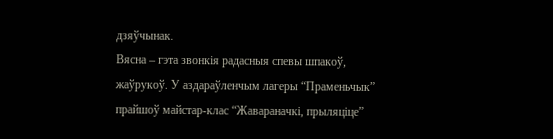дзяўчынак.
Вясна – гэта звонкія радасныя спевы шпакоў, жаўрукоў. У аздараўленчым лагеры “Праменьчык” прайшоў майстар-клас “Жавараначкі, прыляціце”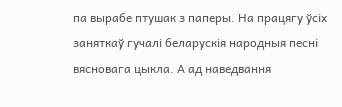па вырабе птушак з паперы. На працягу ўсіх заняткаў гучалі беларускія народныя песні вясновага цыкла. А ад наведвання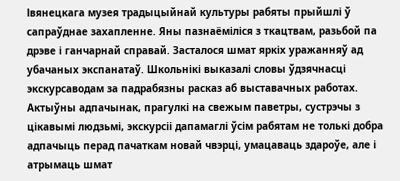Івянецкага музея традыцыйнай культуры рабяты прыйшлі ў сапраўднае захапленне. Яны пазнаёміліся з ткацтвам, разьбой па дрэве і ганчарнай справай. Засталося шмат яркіх уражанняў ад убачаных экспанатаў. Школьнікі выказалі словы ўдзячнасці экскурсаводам за падрабязны расказ аб выставачных работах.
Актыўны адпачынак, прагулкі на свежым паветры, сустрэчы з цікавымі людзьмі, экскурсіі дапамаглі ўсім рабятам не толькі добра адпачыць перад пачаткам новай чвэрці, умацаваць здароўе, але і атрымаць шмат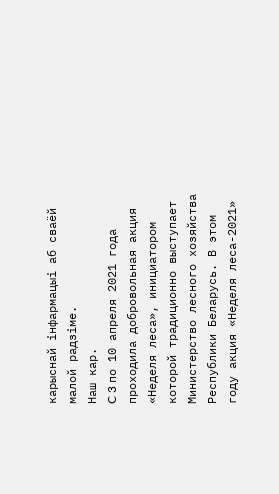карыснай інфармацыі аб сваёй малой радзіме.
Наш кар.
C 3 по 10 апреля 2021 года проходила добровольная акция «Неделя леса», инициатором которой традиционно выступает Министерство лесного хозяйства Республики Беларусь. В этом году акция «Неделя леса-2021»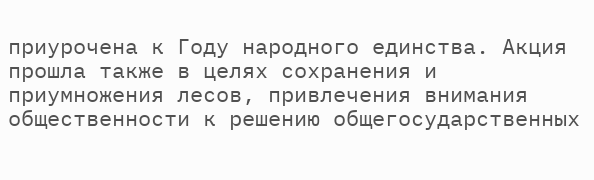приурочена к Году народного единства. Акция прошла также в целях сохранения и приумножения лесов, привлечения внимания общественности к решению общегосударственных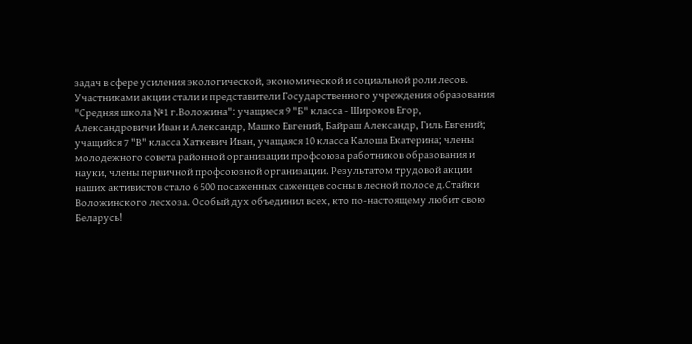задач в сфере усиления экологической, экономической и социальной роли лесов.
Участниками акции стали и представители Государственного учреждения образования "Средняя школа №1 г.Воложина": учащиеся 9 "Б" класса - Широков Егор, Александровичи Иван и Александр, Машко Евгений, Байраш Александр, Гиль Евгений; учащийся 7 "В" класса Хаткевич Иван, учащаяся 10 класса Калоша Екатерина; члены молодежного совета районной организации профсоюза работников образования и науки, члены первичной профсоюзной организации. Результатом трудовой акции наших активистов стало 6 500 посаженных саженцев сосны в лесной полосе д.Стайки Воложинского лесхоза. Особый дух объединил всех, кто по-настоящему любит свою Беларусь!